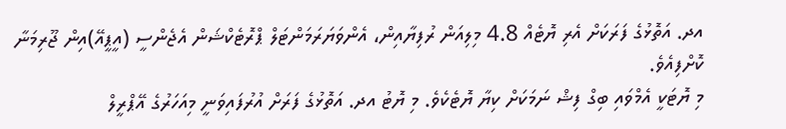އދ. އަތޮޅުގެ ފަރަކަށް އެރި ޔޮޓެއް 4.8 މިލިއަން ރުފިޔާއިން، އެންވަޔަރަމަންޓަލް ޕްރޮޓެކްޝަން އެޖެންސީ (އީޕީއޭ)އިން ޖޫރިމަނާ ކޮށްފިއެވެ.
މި ޔޮޓަކީ އެމްވައި ބިގް ފިޝް ނަމަކަށް ކިޔާ ޔޮޓެކެވެ. މި ޔޮޓު އދ. އަތޮޅުގެ ފަރަށް އުރުފައިވަނީ މިއަހަރުގެ އޭޕްރީލް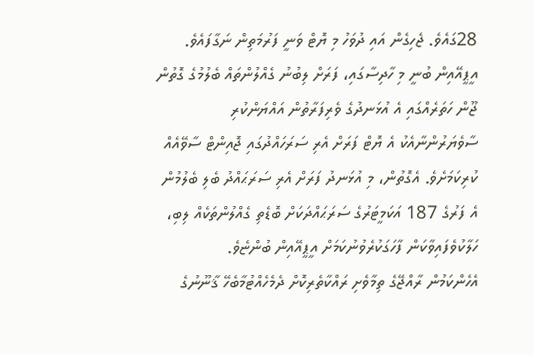28ގައެވެ. ޖެހިގެން އައި ދުވަހު މި ޔޮޓް ވަނީ ފަރުމަތިން ނަގާފައެވެ.
އީޕީއޭއިން ބުނީ މި ހާދިސާގައި، ފަރަށް ލިބުނު ގެއްލުންތައް ބެލުމުގެ ގޮތުން ޖޫން ހަތަރެއްގައި އެ އުޅަނދުގެ ވެރިފަރާތުން އައްޔަންކުރި ސާވެޔަރުންނާއެކު އެ ޔޮޓް ފަރަށް އެރި ސަރަހައްދުގައި ޖޮއިންޓް ސާވޭއެއް ކުރިކަމަށެވެ. އެގޮތުން، މި އުޅަނދު ފަރަށް އެރި ސަރަޙައްދު ބެލި ބެލުމުން އެ ފަރުގެ 187 އަކަމީޓަރުގެ ސަރަޙައްދަކަށް ބޮޑެތި ގެއްލުންތަކެއް ލިބި، ހަލާކުވެފައިވާކަން ފާހަގަކުރެވުނުކަމަށް އީޕީއޭއިން ބުންޏެވެ.
އެހެންކަމުން ރާއްޖޭގެ ތިމާވެށި ރައްކާތެރިކޮށް ދެމެހެއްޓުމާބެހޭ ޤާނޫނުގެ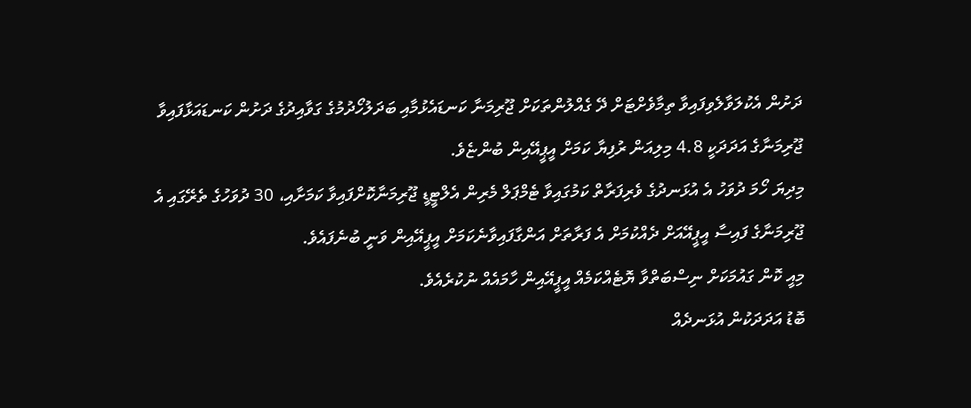ދަށުން އެކުލަވާލެވިފައިވާ ތިމާވެށްޓަށް ދޭ ގެއްލުންތަކަށް ޖޫރިމަނާ ކަނޑައެޅުމާއި ބަދަލުހޯދުމުގެ ގަވާއިދުގެ ދަށުން ކަނޑައަޅާފައިވާ ޖޫރިމަނާގެ އަދަދަކީ 4.8 މިލިއަން ރުފިޔާ ކަމަށް އީޕީއޭއިން ބުންޏެވެ.
މިދިޔަ ހޯމަ ދުވަހު އެ އުޅަނދުގެ ވެރިފަރާތް ކަމުގައިވާ ޓެމްޕަލް މެރިން އެލްޓީޑީ ޖޫރިމަނާކޮށްފައިވާ ކަމަށާއި، 30 ދުވަހުގެ ތެރޭގައި އެ ޖޫރިމަނާގެ ފައިސާ އީޕީއޭއަށް ދެއްކުމަށް އެ ފަރާތަށް އަންގާފައިވާނެކަމަށް އީޕީއޭއިން ވަނީ ބުނެފައެވެ.
މިއީ ކޮން ގައުމަކަށް ނިސްބަތްވާ ޔޮޓެއްކަމެއް އީޕީއޭއިން ހާމައެއް ނުކުރެއެވެ.
ބޮޑު އަދަދަކުން އުޅަނދެއް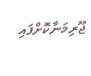ޖޫރިމަނާކޮށްފައި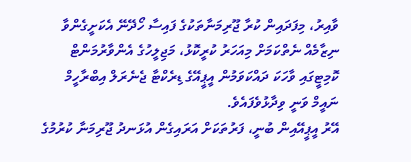ވާއިރު، މިފަދައިން ކުރާ ޖޫރިމަނާތަކުގެ ފައިސާ ހޯދޭނޭ އެކަށީގެންވާ ނިޒާމެއް ނެތްކަމަށް މިއަހަރު ކުރީކޮޅު، މަޖިލީހުގެ އެންވާރުމަންޓް ކޮމިޓީގައި ވާހަކަ ދައްކަވަމުން އީޕީއޭގެ ޑިރެކްޓާ ޖެނެރަލް އިބްރާހީމް ނައީމް ވަނީ ވިދާޅުވެފައެވެ.
އޭރު އީޕީއޭއިން ބުނީ، ފަރުތަކަށް އަރައިގެން އުޅަނދު ޖޫރިމަނާ ކުރުމުގެ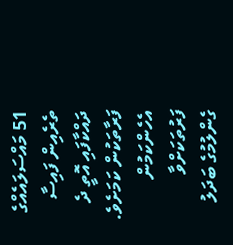51 މައްސަލައެއްގެ ތެރެއިން ފައިސާ ދައްކާފައި އޮތީ ދެ ފަރާތަކުން ކަމަށެވެ. އެހެންކަމުން ފަރުތަކަށްވާ ގެންލުމުގެ ބަދަލު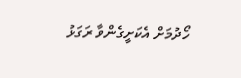ހޯދުމަށް އެކަށީގެންވާ ރަގަޅު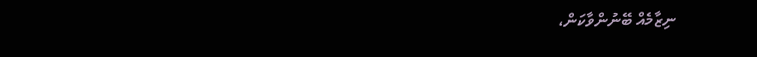ނިޒާމެއް ބޭނުންވާކަން،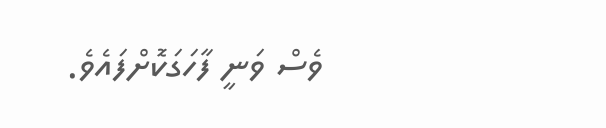ވެސް ވަނީ ފާހަގަކޮށްފައެވެ.